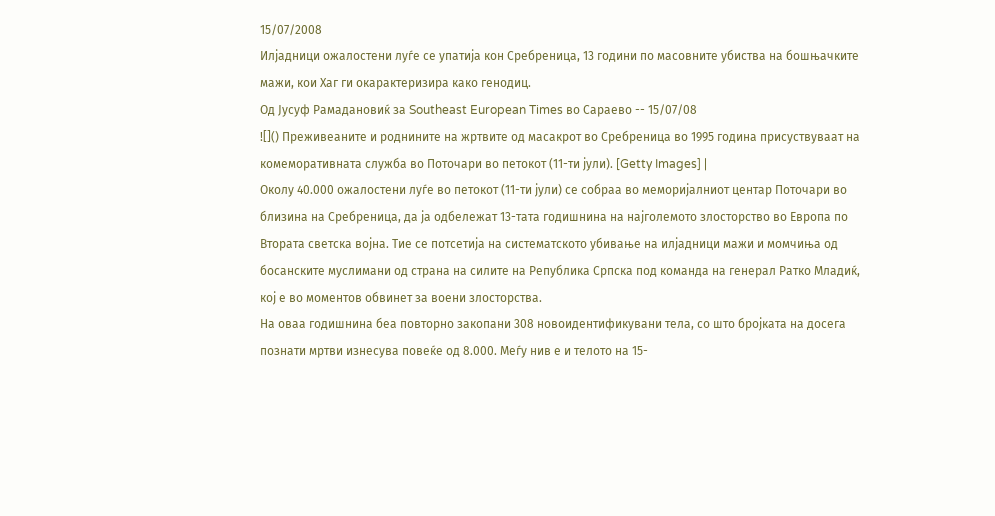15/07/2008
Илјадници ожалостени луѓе се упатија кон Сребреница, 13 години по масовните убиства на бошњачките мажи, кои Хаг ги окарактеризира како генодиц.
Од Јусуф Рамадановиќ за Southeast European Times во Сараево -- 15/07/08
![]() Преживеаните и роднините на жртвите од масакрот во Сребреница во 1995 година присуствуваат на комеморативната служба во Поточари во петокот (11-ти јули). [Getty Images] |
Околу 40.000 ожалостени луѓе во петокот (11-ти јули) се собраа во меморијалниот центар Поточари во близина на Сребреница, да ја одбележат 13-тата годишнина на најголемото злосторство во Европа по Втората светска војна. Тие се потсетија на систематското убивање на илјадници мажи и момчиња од босанските муслимани од страна на силите на Република Српска под команда на генерал Ратко Младиќ, кој е во моментов обвинет за воени злосторства.
На оваа годишнина беа повторно закопани 308 новоидентификувани тела, со што бројката на досега познати мртви изнесува повеќе од 8.000. Меѓу нив е и телото на 15-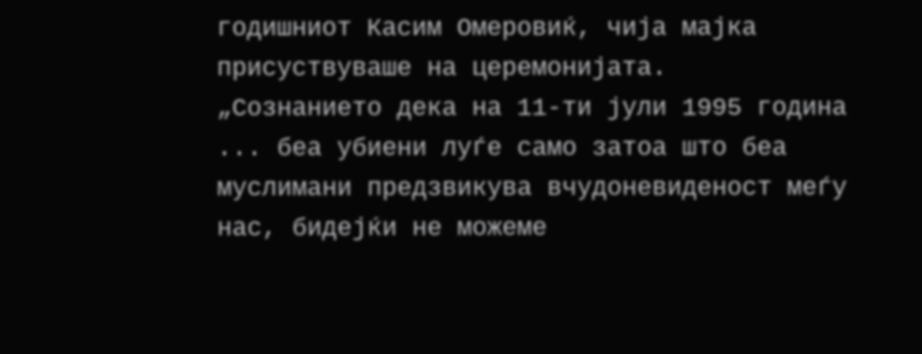годишниот Касим Омеровиќ, чија мајка присуствуваше на церемонијата.
„Сознанието дека на 11-ти јули 1995 година ... беа убиени луѓе само затоа што беа муслимани предзвикува вчудоневиденост меѓу нас, бидејќи не можеме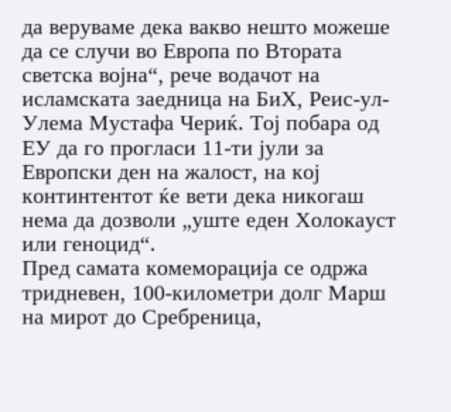да веруваме дека вакво нешто можеше да се случи во Европа по Втората светска војна“, рече водачот на исламската заедница на БиХ, Реис-ул-Улема Мустафа Чериќ. Тој побара од ЕУ да го прогласи 11-ти јули за Европски ден на жалост, на кој континтентот ќе вети дека никогаш нема да дозволи „уште еден Холокауст или геноцид“.
Пред самата комеморација се одржа тридневен, 100-километри долг Марш на мирот до Сребреница,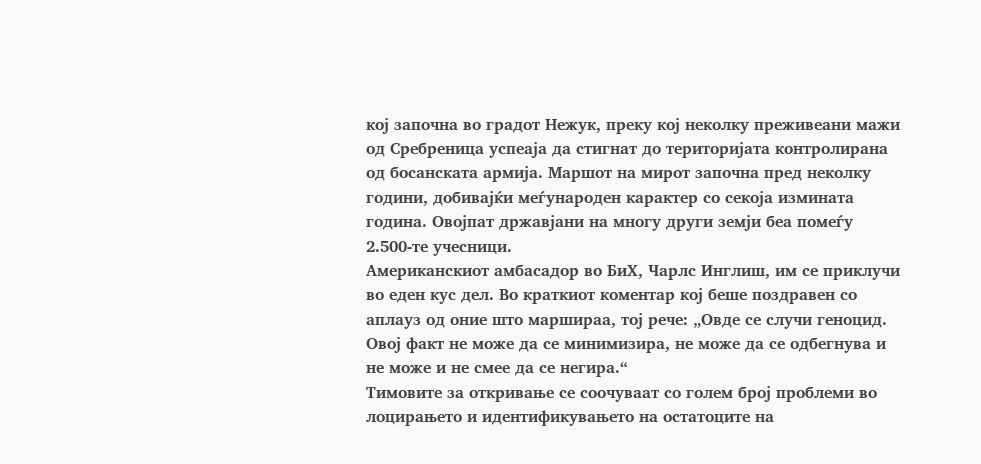кој започна во градот Нежук, преку кој неколку преживеани мажи од Сребреница успеаја да стигнат до територијата контролирана од босанската армија. Маршот на мирот започна пред неколку години, добивајќи меѓународен карактер со секоја измината година. Овојпат државјани на многу други земји беа помеѓу 2.500-те учесници.
Американскиот амбасадор во БиХ, Чарлс Инглиш, им се приклучи во еден кус дел. Во краткиот коментар кој беше поздравен со аплауз од оние што маршираа, тој рече: „Овде се случи геноцид. Овој факт не може да се минимизира, не може да се одбегнува и не може и не смее да се негира.“
Тимовите за откривање се соочуваат со голем број проблеми во лоцирањето и идентификувањето на остатоците на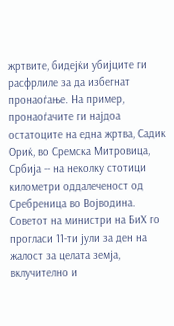жртвите, бидејќи убијците ги расфрлиле за да избегнат пронаоѓање. На пример, пронаоѓачите ги најдоа остатоците на една жртва, Садик Ориќ, во Сремска Митровица, Србија -- на неколку стотици километри оддалеченост од Сребреница во Војводина.
Советот на министри на БиХ го прогласи 11-ти јули за ден на жалост за целата земја, вклучително и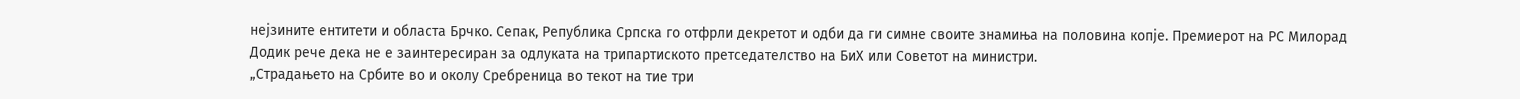нејзините ентитети и областа Брчко. Сепак, Република Српска го отфрли декретот и одби да ги симне своите знамиња на половина копје. Премиерот на РС Милорад Додик рече дека не е заинтересиран за одлуката на трипартиското претседателство на БиХ или Советот на министри.
„Страдањето на Србите во и околу Сребреница во текот на тие три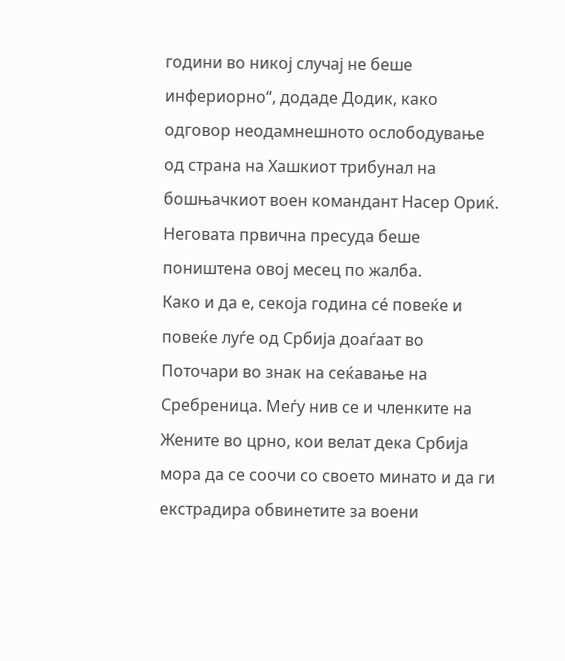години во никој случај не беше инфериорно“, додаде Додик, како одговор неодамнешното ослободување од страна на Хашкиот трибунал на бошњачкиот воен командант Насер Ориќ. Неговата првична пресуда беше поништена овој месец по жалба.
Како и да е, секоја година сé повеќе и повеќе луѓе од Србија доаѓаат во Поточари во знак на сеќавање на Сребреница. Меѓу нив се и членките на Жените во црно, кои велат дека Србија мора да се соочи со своето минато и да ги екстрадира обвинетите за воени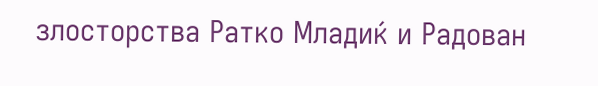злосторства Ратко Младиќ и Радован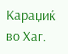Караџиќ во Хаг.